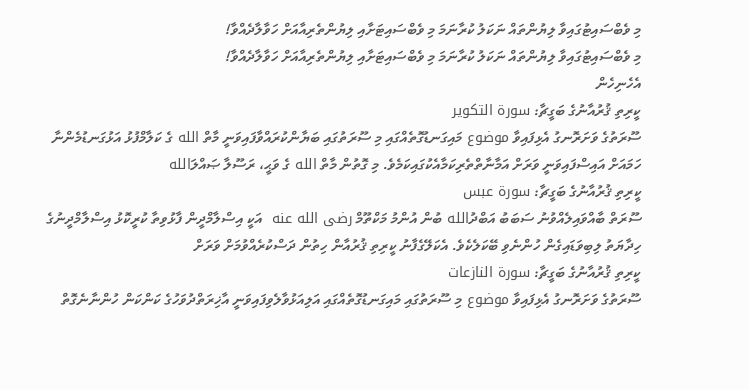މި ވެބްސައިޓުގައިވާ ލިޔުންތައް ނަކަލު ކުރާނަމަ މި ވެބްސައިޓަށާއި ލިޔުންތެރިއާއަށް ހަވާލާދެއްވާ!
މި ވެބްސައިޓުގައިވާ ލިޔުންތައް ނަކަލު ކުރާނަމަ މި ވެބްސައިޓަށާއި ލިޔުންތެރިއާއަށް ހަވާލާދެއްވާ!
އެހެނިހެން
ކީރިތި ޤުރުއާނުގެ ބަގީޗާ: سورة التكوير
ސޫރަތުގެ ވަށަރޮނގު އެޅިފައިވާ موضوع މައިގަނޑުގޮތެއްގައި މި ސޫރަތުގައި ބަޔާންކުރައްވާފައިވަނީ މާތް الله ގެ ކަލާމްފުޅު އަޅުގަނޑުމެންނާ ހަމައަށް އައިސްފައިވަނީ ވަރަށް އަމާނާތްތެރިކަމާއެކުގައިކަމެވެ. މި ގޮތުން މާތް الله ގެ ވަޙީ، ރަސޫލާ ޞައްލަالله
ކީރިތި ޤުރުއާނުގެ ބަގީޗާ: سورة عبس
ސޫރަތް ބާއްވައިލެއްވުނު ސަބަބު އަބްދުالله ބުން އުންމު މަކްތޫމް رضى الله عنه  އަކީ އިސްލާމްދީން ފާޅުވިތާ ކުރީކޮޅު އިސްލާމްދީނުގެ ހިދާޔަތު ލިބިވަޑައިގެން ހުންނެވި ބޭކަލެކެވެ. އެކަލޭގެފާނު ކީރިތި ޤުރުއާން ހިތުން ދަސްކުރެއްވުމަށް ވަރަށް
ކީރިތި ޤުރުއާނުގެ ބަގީޗާ: سورة النازعات
ސޫރަތުގެ ވަށަރޮނގު އެޅިފައިވާ موضوع މި ސޫރަތުގައި މައިގަނޑުގޮތެއްގައި އަލިއަޅުވާލެވިފައިވަނީ އާޚިރަތްދުވަހުގެ ކަންކަން ހުންނާނެގޮތް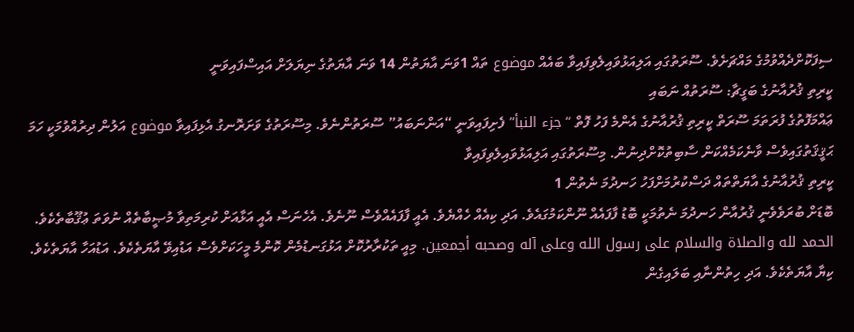ސިފަކޮށްދެއްވުމުގެ މައްޗަށެވެ. ސޫރަތުގައި އަލިއަޅުވައިލެވިފައިވާ ބައެއް موضوع ތައް 1ވަނަ އާޔަތުން 14 ވަނަ އާޔަތުގެ ނިޔަލަށް އައިސްފައިވަނީ
ކީރިތި ޤުރުއާނުގެ ބަގީޗާ: ސޫރަތުއް ނަބައި
ޢައްމަފޮތުގެ ފުރަތަމަ ސޫރަތް ކީރިތި ޤުރުއާނުގެ އެންމެ ފަހު ފޮތް “جزء النبأ” ފެށިފައިވަނީ “އަންނަބައު” ސޫރަތުންނެވެ. މިސޫރަތުގެ ވަށަރޮނގު އެޅިފައިވާ موضوع އަލުން ދިރުއްވުމަކީ ހަމަ ޙަޤީޤަތުގައިވެސް ވާނެކަމެއްކަން ސާބިތުކޮށްދިނުން. މިސޫރަތުގައި އަލިއަޅުވައިލެވިފައިވާ
ކީރިތި ޤުރުއާނުގެ އާޔަތްތައް ދަސްކުރުމަށްފަހު ހަނދުމަ ނެތުން 1
ބޮޑަށް ބުރަވެވެނީ ޤުރުއާން ހަނދުމަ ނެތުމަކީ ބޮޑު ފާފައެއް ނޫންކަމުގައެވެ. އަދި ކިއެއް ހެއްޔެވެ. އެއީ ފާފައެއްވެސް ނޫނެވެ. އެހެނަސް އެއީ އަޅާއަށް ކުރިމަތިވާ މުޞީބާތެއް ނުވަތަ ޢުޤޫބާތެކެވެ.
الحمد لله والصلاة والسلام على رسول الله وعلى آله وصحبه أجمعين. މިއީ ތަކުރާރުކޮށް އަޅުގަނޑުމެން ކޮންމެ މީހަކަށްވެސް އަޑުއިވޭ އާޔަތެކެވެ. އަޑުއަހާ އާޔަތެކެވެ. ކިޔާ އާޔަތެކެވެ. އަދި ހިތުންނާއި ބަލައިގެން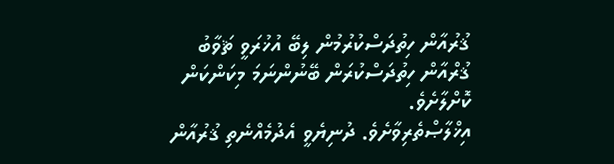ޤުރުއާން ހިތުދަސްކުރުމުން ލިބޭ އުޚުރަވީ ޘަވާބު
ޤުރްއާން ހިތުދަސްކުރަން ބޭނުންނަމަ މިކަންކަން ކޮށްލާށެވެ.
އިޚްލާޞްތެރިވާށެވެ. ދުނިޔެވީ އެދުމެއްނެތި ޤުރުއާން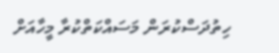ހިތުދަސްކުރަން މަސައްކަތްކުރާ މީހާއަށް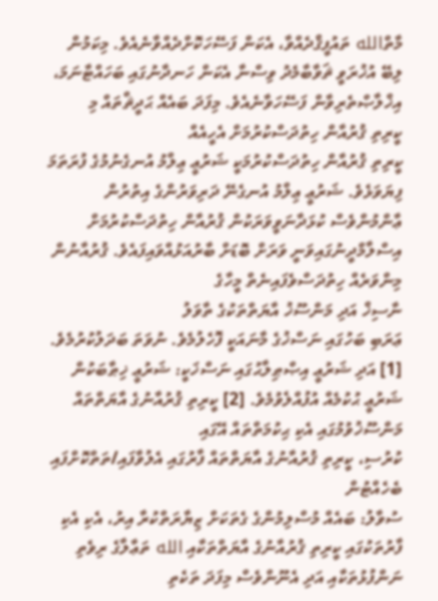މާތްالله ތައުފީޤްދެއްވާ، އެކަން ފަސޭހަކޮށްދެއްވާނެއެވެ. މިކަމުން ލިބޭ އުޚުރަވީ ޘަވާބާމެދު ވިސްނާ އެކަން ހަނދާނުގައި ބަހައްޓާނަމަ، އިޚްލާޞްތެރިވާން ފަސޭހަވާނެއެވެ. މިފަދަ ބައެއް ޙަދީޘްތައް މި
ކީރިތި ޤުރުއާން ހިތުދަސްކުރުމަށް އެހީއެއް
ކީރިތި ޤުރުއާން ހިތުދަސްކުރުމަކީ ޝަރުޢީ ޢިލްމު އުނގެނުމުގެ ފުރަތަމަ ފިޔަވަޅެވެ. ޝަރުޢީ ޢިލްމު އުނގެނޭ ދަރިވަރުންގެ އިތުރުން ޢާންމުންވެސް ކުޅަދާނަވީވަރަކުން ޤުރުއާން ހިތުދަސްކުރުމަށް އިސްލާމްދީނުގައިވަނީ ވަރަށް ބޮޑަށް ބާރުއަޅުއްވައިފައެވެ. ޤުރުއާނުން މިންވަރެއް ހިތުދަސްވެފައިނެތް މީހާގެ
ނާސިޚް އަދި މަންސޫޚު އާޔަތްތަކުގެ ތާވަލު
ޢަރަބި ބަހުގައި ނަސްޚުގެ މާނައަކީ ފޮހެލުމެވެ. ނުވަތަ ބަދަލުކުރުމެވެ. [1] އަދި ޝަރުޢީ އިޞްޠިލާޙުގައި ނަސްޚަކީ: ޝަރުޢީ ޚިޠާބަކުން ޝަރުޢީ ޙުކުމެއް އުފުއްލެވުމެވެ. [2] ކީރިތި ޤުރުއާނުގެ އާޔަތްތައް މަންސޫޚުވުމުގައި އެކި ޙިކުމަތްތައް އޭގައި
ކުރުސި، ކީރިތި ޤުރުއާނުގެ އާޔަތްތައް ފާރުގައި އެލުވާފައި/ތަތްކޮށްފައި ބެހެއްޓުން
ސުވާލު: ބައެއް މުސްލިމުންގެ ގެތަކަށް ޒިޔާރަތްކުރާ އިރު، އެކި އެކި ފާރުތަކުގައި ކީރިތި ޤުރުއާނުގެ އާޔަތްތަކާއި الله ތަޢާލާގެ ރިވެތި ނަންފުޅުތަކާއި އަދި އެނޫންވެސް މިފަދަ ތަކެތި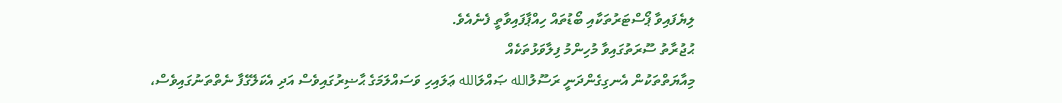ލިޔެފައިވާ ޕޯސްޓަރުތަކާއި ބޯޑުތައް ހިއްޕާފައިވާތީ ފެނެއެވެ.
ޙުޖުރާތު ސޫރަތުގައިވާ މުހިންމު ފިލާވަޅުތަކެއް
މިއާޔަތްތަކުން އެނގިގެންދަނީ ރަސޫލުالله ޞައްލަالله ޢަލައިހި ވަސައްލަމަގެ ޙާޟިރުގައިވެސް އަދި އެކަލޭގެފާ ނެތްތަނުގައިވެސް،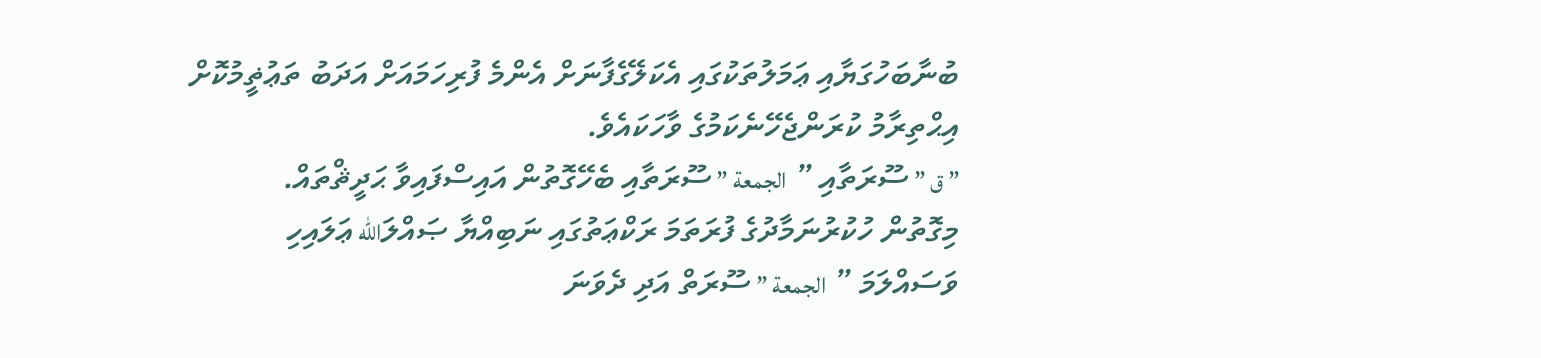ބުނާބަހުގަޔާއި ޢަމަލުތަކުގައި އެކަލޭގެފާނަށް އެންމެ ފުރިހަމައަށް އަދަބު ތަޢުޡީމުކޮށް އިޙްތިރާމު ކުރަންޖެހޭނެކަމުގެ ވާހަކައެވެ.
” ق ” ސޫރަތާއި ” الجمعة ” ސޫރަތާއި ބެހޭގޮތުން އައިސްފައިވާ ޙަދީޘްތައް.
މިގޮތުން ހުކުރުނަމާދުގެ ފުރަތަމަ ރަކްޢަތުގައި ނަބިއްޔާ ޞައްލަالله ޢަލައިހި ވަސައްލަމަ ” الجمعة ” ސޫރަތް އަދި ދެވަނަ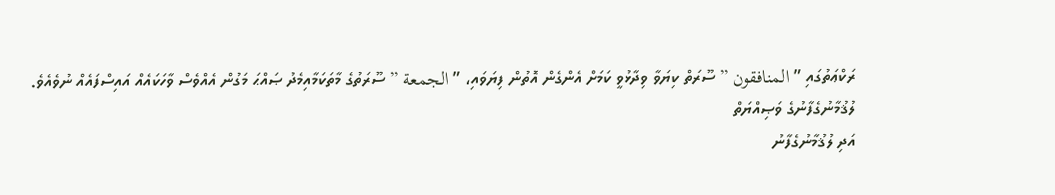ރަކްޢަތުގައި ” المنافقون ” ސޫރަތް ކިޔަވާ ވިދާޅުވީ ކަމަށް އެންގެން އޮތުން ފިޔަވައި، ” الجمعة ” ސޫރަތުގެ މާތަކަމާއިމެދު ޞައްޙަ މަގުން އެއްވެސް ވާހަކައެއް އައިސްފައެއް ނުވެއެވެ.
ލުޤުމާނުގެފާނުގެ ވަޞިއްޔަތް
އަދި ލުޤުމާނުގެފާނު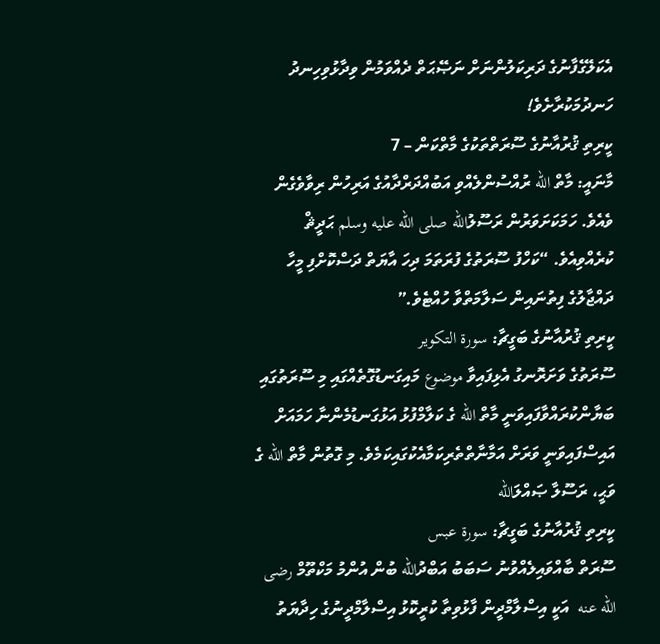އެކަލޭގެފާނުގެ ދަރިކަލުންނަށް ނަޞޭޙަތް ދެއްވަމުން ވިދާޅުވިހިނދު ހަނދުމަކުރާށެވެ!
ކީރިތި ޤުރުއާނުގެ ސޫރަތްތަކުގެ މާތްކަން – 7
މާނައީ: މާތް الله ރުއްސުންލެއްވި އަބުއްދަރްދާއުގެ އަރިހުން ރިވާވެގެން ވެއެވެ. ހަމަކަށަވަރުން ރަސޫލުالله صلى الله عليه وسلم ޙަދީޘް ކުރެއްވިއެވެ. “ކަހްފު ސޫރަތުގެ ފުރަތަމަ ދިހަ އާޔަތް ދަސްކޮށްފި މީހާ ދައްޖާލުގެ ފިތުނައިން ސަލާމަތްވާ ހުއްޓެވެ.”
ކީރިތި ޤުރުއާނުގެ ބަގީޗާ: سورة التكوير
ސޫރަތުގެ ވަށަރޮނގު އެޅިފައިވާ موضوع މައިގަނޑުގޮތެއްގައި މި ސޫރަތުގައި ބަޔާންކުރައްވާފައިވަނީ މާތް الله ގެ ކަލާމްފުޅު އަޅުގަނޑުމެންނާ ހަމައަށް އައިސްފައިވަނީ ވަރަށް އަމާނާތްތެރިކަމާއެކުގައިކަމެވެ. މި ގޮތުން މާތް الله ގެ ވަޙީ، ރަސޫލާ ޞައްލަالله
ކީރިތި ޤުރުއާނުގެ ބަގީޗާ: سورة عبس
ސޫރަތް ބާއްވައިލެއްވުނު ސަބަބު އަބްދުالله ބުން އުންމު މަކްތޫމް رضى الله عنه  އަކީ އިސްލާމްދީން ފާޅުވިތާ ކުރީކޮޅު އިސްލާމްދީނުގެ ހިދާޔަތު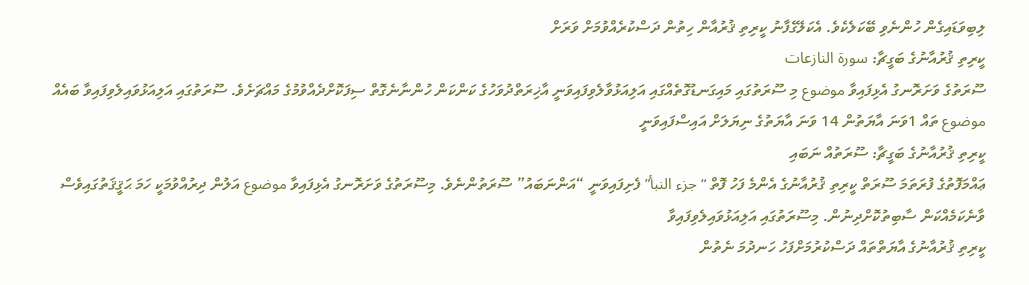ލިބިވަޑައިގެން ހުންނެވި ބޭކަލެކެވެ. އެކަލޭގެފާނު ކީރިތި ޤުރުއާން ހިތުން ދަސްކުރެއްވުމަށް ވަރަށް
ކީރިތި ޤުރުއާނުގެ ބަގީޗާ: سورة النازعات
ސޫރަތުގެ ވަށަރޮނގު އެޅިފައިވާ موضوع މި ސޫރަތުގައި މައިގަނޑުގޮތެއްގައި އަލިއަޅުވާލެވިފައިވަނީ އާޚިރަތްދުވަހުގެ ކަންކަން ހުންނާނެގޮތް ސިފަކޮށްދެއްވުމުގެ މައްޗަށެވެ. ސޫރަތުގައި އަލިއަޅުވައިލެވިފައިވާ ބައެއް موضوع ތައް 1ވަނަ އާޔަތުން 14 ވަނަ އާޔަތުގެ ނިޔަލަށް އައިސްފައިވަނީ
ކީރިތި ޤުރުއާނުގެ ބަގީޗާ: ސޫރަތުއް ނަބައި
ޢައްމަފޮތުގެ ފުރަތަމަ ސޫރަތް ކީރިތި ޤުރުއާނުގެ އެންމެ ފަހު ފޮތް “جزء النبأ” ފެށިފައިވަނީ “އަންނަބައު” ސޫރަތުންނެވެ. މިސޫރަތުގެ ވަށަރޮނގު އެޅިފައިވާ موضوع އަލުން ދިރުއްވުމަކީ ހަމަ ޙަޤީޤަތުގައިވެސް ވާނެކަމެއްކަން ސާބިތުކޮށްދިނުން. މިސޫރަތުގައި އަލިއަޅުވައިލެވިފައިވާ
ކީރިތި ޤުރުއާނުގެ އާޔަތްތައް ދަސްކުރުމަށްފަހު ހަނދުމަ ނެތުން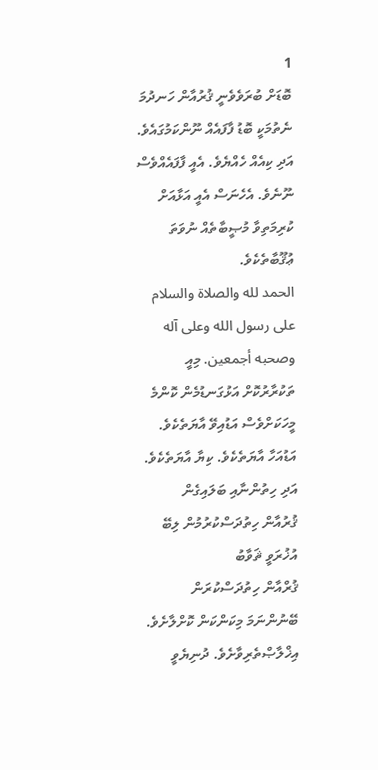1
ބޮޑަށް ބުރަވެވެނީ ޤުރުއާން ހަނދުމަ ނެތުމަކީ ބޮޑު ފާފައެއް ނޫންކަމުގައެވެ. އަދި ކިއެއް ހެއްޔެވެ. އެއީ ފާފައެއްވެސް ނޫނެވެ. އެހެނަސް އެއީ އަޅާއަށް ކުރިމަތިވާ މުޞީބާތެއް ނުވަތަ ޢުޤޫބާތެކެވެ.
الحمد لله والصلاة والسلام على رسول الله وعلى آله وصحبه أجمعين. މިއީ ތަކުރާރުކޮށް އަޅުގަނޑުމެން ކޮންމެ މީހަކަށްވެސް އަޑުއިވޭ އާޔަތެކެވެ. އަޑުއަހާ އާޔަތެކެވެ. ކިޔާ އާޔަތެކެވެ. އަދި ހިތުންނާއި ބަލައިގެން
ޤުރުއާން ހިތުދަސްކުރުމުން ލިބޭ އުޚުރަވީ ޘަވާބު
ޤުރްއާން ހިތުދަސްކުރަން ބޭނުންނަމަ މިކަންކަން ކޮށްލާށެވެ.
އިޚްލާޞްތެރިވާށެވެ. ދުނިޔެވީ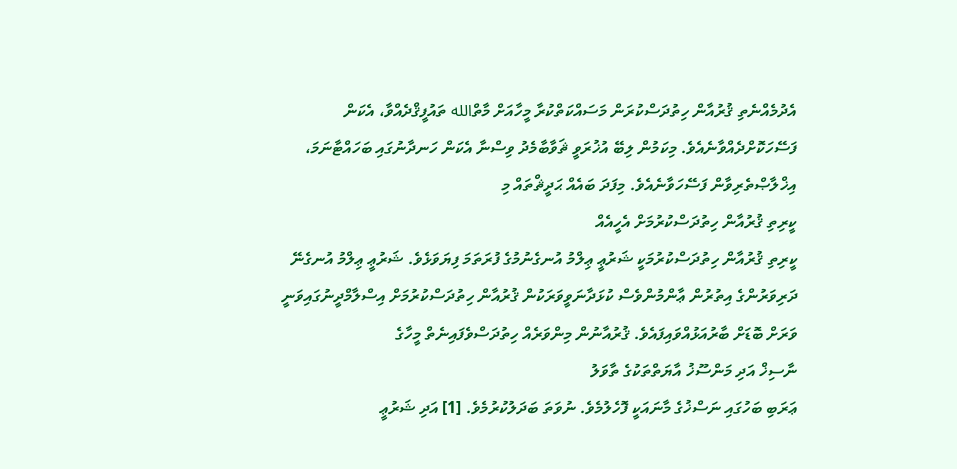އެދުމެއްނެތި ޤުރުއާން ހިތުދަސްކުރަން މަސައްކަތްކުރާ މީހާއަށް މާތްالله ތައުފީޤްދެއްވާ، އެކަން ފަސޭހަކޮށްދެއްވާނެއެވެ. މިކަމުން ލިބޭ އުޚުރަވީ ޘަވާބާމެދު ވިސްނާ އެކަން ހަނދާނުގައި ބަހައްޓާނަމަ، އިޚްލާޞްތެރިވާން ފަސޭހަވާނެއެވެ. މިފަދަ ބައެއް ޙަދީޘްތައް މި
ކީރިތި ޤުރުއާން ހިތުދަސްކުރުމަށް އެހީއެއް
ކީރިތި ޤުރުއާން ހިތުދަސްކުރުމަކީ ޝަރުޢީ ޢިލްމު އުނގެނުމުގެ ފުރަތަމަ ފިޔަވަޅެވެ. ޝަރުޢީ ޢިލްމު އުނގެނޭ ދަރިވަރުންގެ އިތުރުން ޢާންމުންވެސް ކުޅަދާނަވީވަރަކުން ޤުރުއާން ހިތުދަސްކުރުމަށް އިސްލާމްދީނުގައިވަނީ ވަރަށް ބޮޑަށް ބާރުއަޅުއްވައިފައެވެ. ޤުރުއާނުން މިންވަރެއް ހިތުދަސްވެފައިނެތް މީހާގެ
ނާސިޚް އަދި މަންސޫޚު އާޔަތްތަކުގެ ތާވަލު
ޢަރަބި ބަހުގައި ނަސްޚުގެ މާނައަކީ ފޮހެލުމެވެ. ނުވަތަ ބަދަލުކުރުމެވެ. [1] އަދި ޝަރުޢީ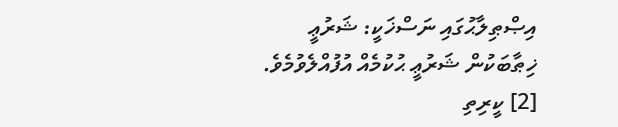އިޞްޠިލާޙުގައި ނަސްޚަކީ: ޝަރުޢީ ޚިޠާބަކުން ޝަރުޢީ ޙުކުމެއް އުފުއްލެވުމެވެ. [2] ކީރިތި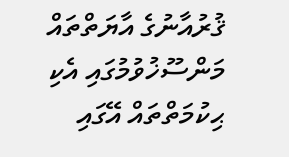ޤުރުއާނުގެ އާޔަތްތައް މަންސޫޚުވުމުގައި އެކި ޙިކުމަތްތައް އޭގައި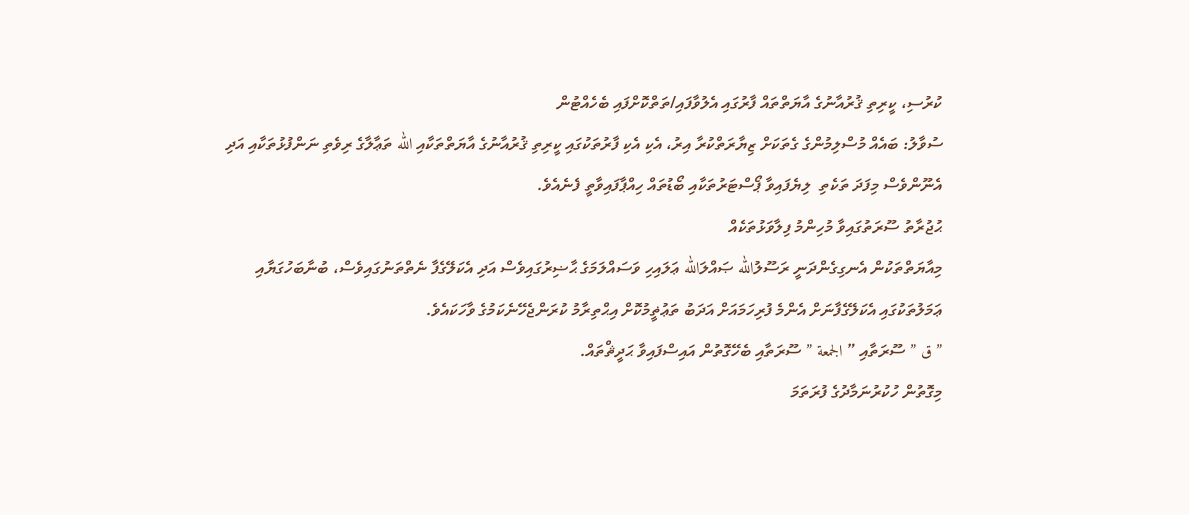ކުރުސި، ކީރިތި ޤުރުއާނުގެ އާޔަތްތައް ފާރުގައި އެލުވާފައި/ތަތްކޮށްފައި ބެހެއްޓުން
ސުވާލު: ބައެއް މުސްލިމުންގެ ގެތަކަށް ޒިޔާރަތްކުރާ އިރު، އެކި އެކި ފާރުތަކުގައި ކީރިތި ޤުރުއާނުގެ އާޔަތްތަކާއި الله ތަޢާލާގެ ރިވެތި ނަންފުޅުތަކާއި އަދި އެނޫންވެސް މިފަދަ ތަކެތި  ލިޔެފައިވާ ޕޯސްޓަރުތަކާއި ބޯޑުތައް ހިއްޕާފައިވާތީ ފެނެއެވެ.
ޙުޖުރާތު ސޫރަތުގައިވާ މުހިންމު ފިލާވަޅުތަކެއް
މިއާޔަތްތަކުން އެނގިގެންދަނީ ރަސޫލުالله ޞައްލަالله ޢަލައިހި ވަސައްލަމަގެ ޙާޟިރުގައިވެސް އަދި އެކަލޭގެފާ ނެތްތަނުގައިވެސް، ބުނާބަހުގަޔާއި ޢަމަލުތަކުގައި އެކަލޭގެފާނަށް އެންމެ ފުރިހަމައަށް އަދަބު ތަޢުޡީމުކޮށް އިޙްތިރާމު ކުރަންޖެހޭނެކަމުގެ ވާހަކައެވެ.
” ق ” ސޫރަތާއި ” الجمعة ” ސޫރަތާއި ބެހޭގޮތުން އައިސްފައިވާ ޙަދީޘްތައް.
މިގޮތުން ހުކުރުނަމާދުގެ ފުރަތަމަ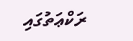ރަކްޢަތުގައި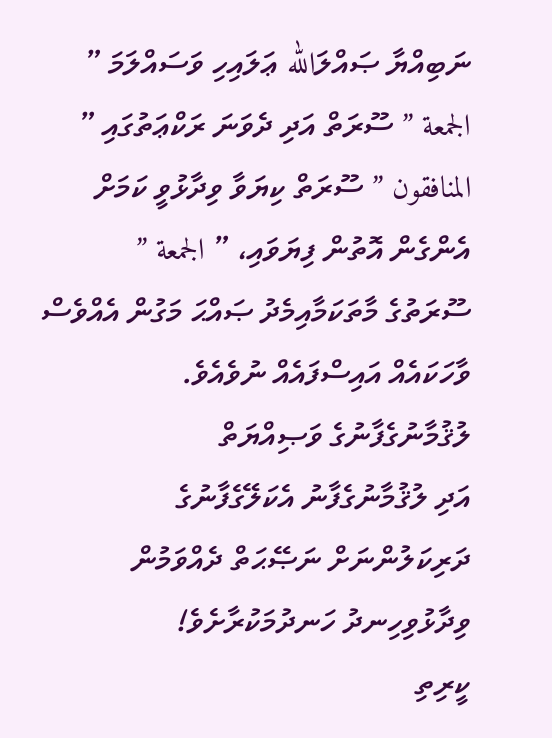ނަބިއްޔާ ޞައްލަالله ޢަލައިހި ވަސައްލަމަ ” الجمعة ” ސޫރަތް އަދި ދެވަނަ ރަކްޢަތުގައި ” المنافقون ” ސޫރަތް ކިޔަވާ ވިދާޅުވީ ކަމަށް އެންގެން އޮތުން ފިޔަވައި، ” الجمعة ” ސޫރަތުގެ މާތަކަމާއިމެދު ޞައްޙަ މަގުން އެއްވެސް ވާހަކައެއް އައިސްފައެއް ނުވެއެވެ.
ލުޤުމާނުގެފާނުގެ ވަޞިއްޔަތް
އަދި ލުޤުމާނުގެފާނު އެކަލޭގެފާނުގެ ދަރިކަލުންނަށް ނަޞޭޙަތް ދެއްވަމުން ވިދާޅުވިހިނދު ހަނދުމަކުރާށެވެ!
ކީރިތި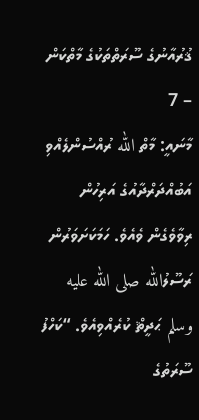ޤުރުއާނުގެ ސޫރަތްތަކުގެ މާތްކަން – 7
މާނައީ: މާތް الله ރުއްސުންލެއްވި އަބުއްދަރްދާއުގެ އަރިހުން ރިވާވެގެން ވެއެވެ. ހަމަކަށަވަރުން ރަސޫލުالله صلى الله عليه وسلم ޙަދީޘް ކުރެއްވިއެވެ. “ކަހްފު ސޫރަތުގެ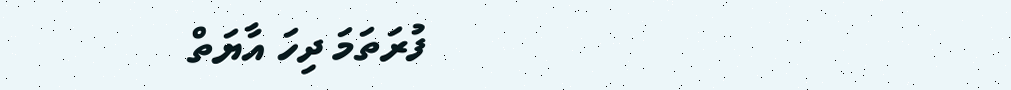ފުރަތަމަ ދިހަ އާޔަތް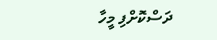ދަސްކޮށްފި މީހާ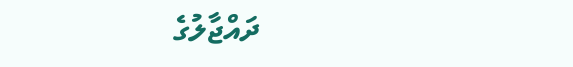ދައްޖާލުގެ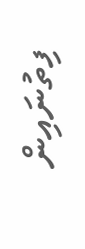ފިތުނައިން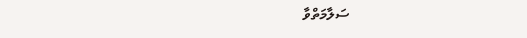ސަލާމަތްވާ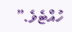ހުއްޓެވެ.”